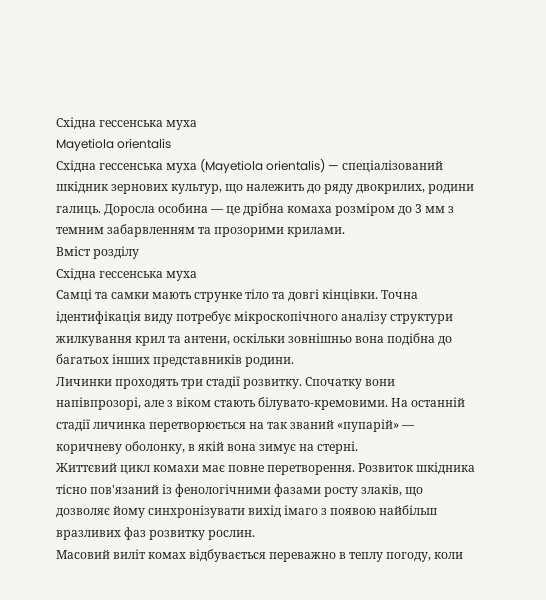Східна гессенська муха
Mayetiola orientalis
Східна гессенська муха (Mayetiola orientalis) — спеціалізований шкідник зернових культур, що належить до ряду двокрилих, родини галиць. Доросла особина — це дрібна комаха розміром до 3 мм з темним забарвленням та прозорими крилами.
Вміст розділу
Східна гессенська муха
Самці та самки мають струнке тіло та довгі кінцівки. Точна ідентифікація виду потребує мікроскопічного аналізу структури жилкування крил та антени, оскільки зовнішньо вона подібна до багатьох інших представників родини.
Личинки проходять три стадії розвитку. Спочатку вони напівпрозорі, але з віком стають білувато-кремовими. На останній стадії личинка перетворюється на так званий «пупарій» — коричневу оболонку, в якій вона зимує на стерні.
Життєвий цикл комахи має повне перетворення. Розвиток шкідника тісно пов'язаний із фенологічними фазами росту злаків, що дозволяє йому синхронізувати вихід імаго з появою найбільш вразливих фаз розвитку рослин.
Масовий виліт комах відбувається переважно в теплу погоду, коли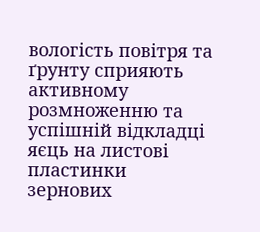вологість повітря та ґрунту сприяють активному розмноженню та успішній відкладці яєць на листові пластинки зернових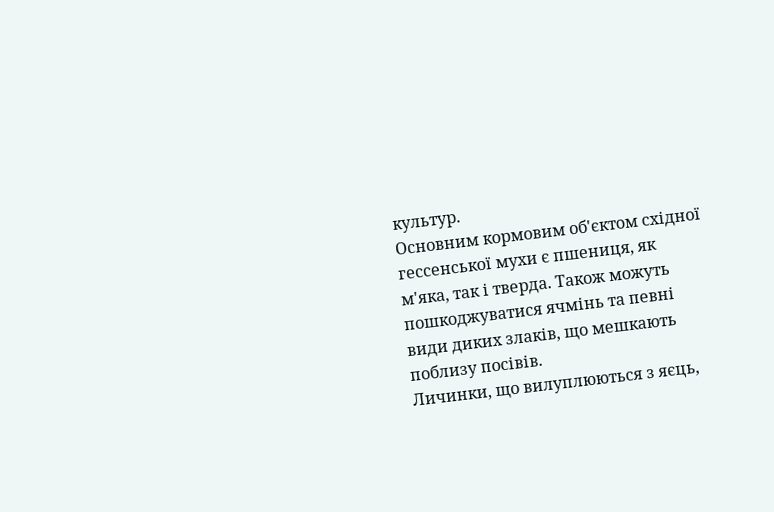культур.
Основним кормовим об'єктом східної гессенської мухи є пшениця, як м'яка, так і тверда. Також можуть пошкоджуватися ячмінь та певні види диких злаків, що мешкають поблизу посівів.
Личинки, що вилуплюються з яєць,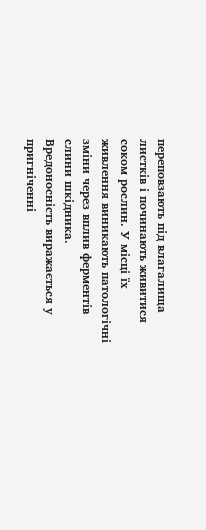переповзають під влагалища листків і починають живитися соком рослин. У місці їх живлення виникають патологічні зміни через вплив ферментів слини шкідника.
Вредоносність виражається у пригніченні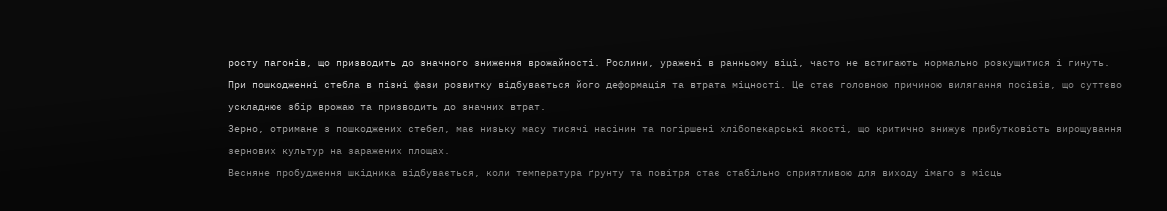росту пагонів, що призводить до значного зниження врожайності. Рослини, уражені в ранньому віці, часто не встигають нормально розкущитися і гинуть.
При пошкодженні стебла в пізні фази розвитку відбувається його деформація та втрата міцності. Це стає головною причиною вилягання посівів, що суттєво ускладнює збір врожаю та призводить до значних втрат.
Зерно, отримане з пошкоджених стебел, має низьку масу тисячі насінин та погіршені хлібопекарські якості, що критично знижує прибутковість вирощування зернових культур на заражених площах.
Весняне пробудження шкідника відбувається, коли температура ґрунту та повітря стає стабільно сприятливою для виходу імаго з місць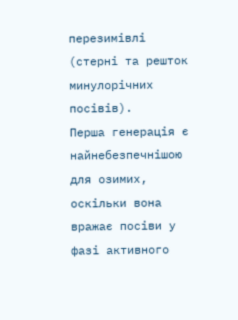перезимівлі (стерні та решток минулорічних посівів).
Перша генерація є найнебезпечнішою для озимих, оскільки вона вражає посіви у фазі активного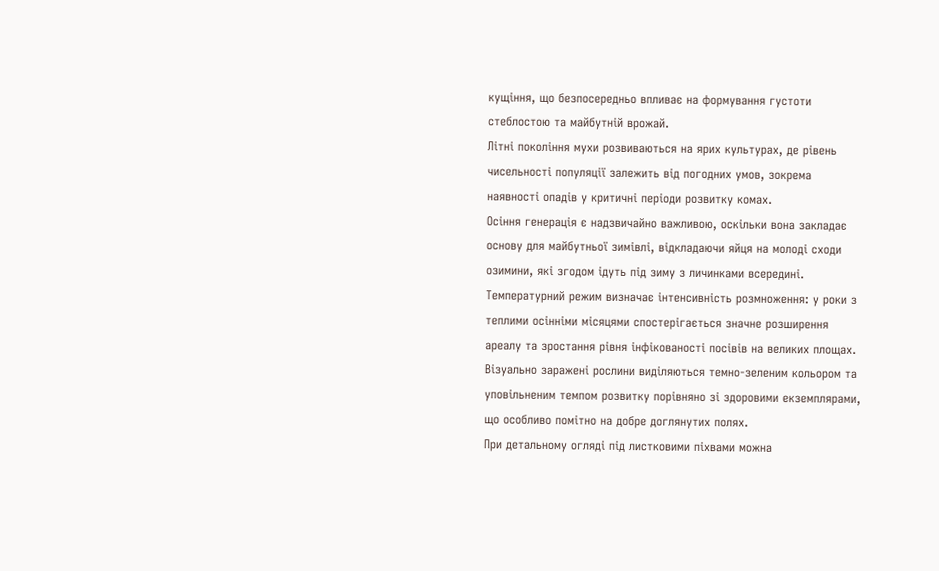кущіння, що безпосередньо впливає на формування густоти стеблостою та майбутній врожай.
Літні покоління мухи розвиваються на ярих культурах, де рівень чисельності популяції залежить від погодних умов, зокрема наявності опадів у критичні періоди розвитку комах.
Осіння генерація є надзвичайно важливою, оскільки вона закладає основу для майбутньої зимівлі, відкладаючи яйця на молоді сходи озимини, які згодом ідуть під зиму з личинками всередині.
Температурний режим визначає інтенсивність розмноження: у роки з теплими осінніми місяцями спостерігається значне розширення ареалу та зростання рівня інфікованості посівів на великих площах.
Візуально заражені рослини виділяються темно-зеленим кольором та уповільненим темпом розвитку порівняно зі здоровими екземплярами, що особливо помітно на добре доглянутих полях.
При детальному огляді під листковими піхвами можна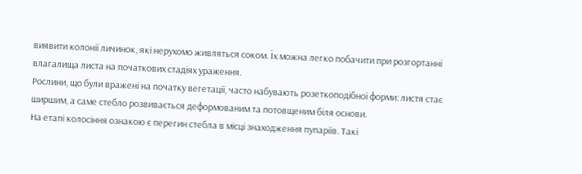виявити колонії личинок, які нерухомо живляться соком. Їх можна легко побачити при розгортанні влагалища листа на початкових стадіях ураження.
Рослини, що були вражені на початку вегетації, часто набувають розеткоподібної форми: листя стає ширшим, а саме стебло розвивається деформованим та потовщеним біля основи.
На етапі колосіння ознакою є перегин стебла в місці знаходження пупаріїв. Такі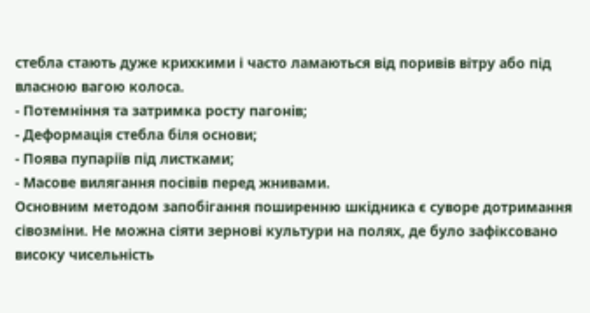стебла стають дуже крихкими і часто ламаються від поривів вітру або під власною вагою колоса.
- Потемніння та затримка росту пагонів;
- Деформація стебла біля основи;
- Поява пупаріїв під листками;
- Масове вилягання посівів перед жнивами.
Основним методом запобігання поширенню шкідника є суворе дотримання сівозміни. Не можна сіяти зернові культури на полях, де було зафіксовано високу чисельність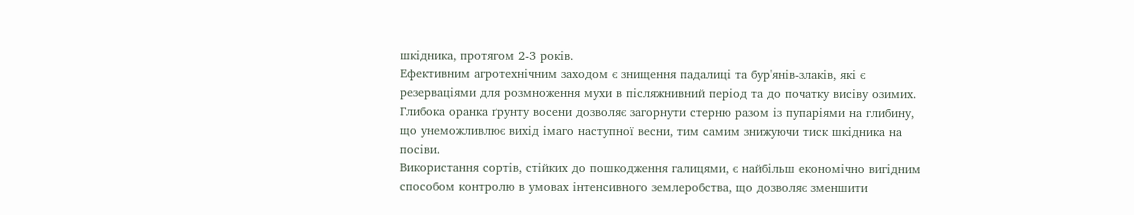шкідника, протягом 2-3 років.
Ефективним агротехнічним заходом є знищення падалиці та бур'янів-злаків, які є резерваціями для розмноження мухи в післяжнивний період та до початку висіву озимих.
Глибока оранка ґрунту восени дозволяє загорнути стерню разом із пупаріями на глибину, що унеможливлює вихід імаго наступної весни, тим самим знижуючи тиск шкідника на посіви.
Використання сортів, стійких до пошкодження галицями, є найбільш економічно вигідним способом контролю в умовах інтенсивного землеробства, що дозволяє зменшити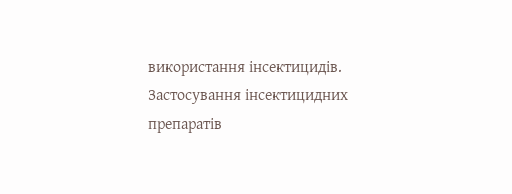використання інсектицидів.
Застосування інсектицидних препаратів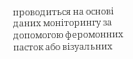проводиться на основі даних моніторингу за допомогою феромонних пасток або візуальних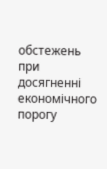обстежень при досягненні економічного порогу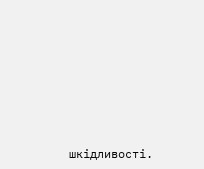шкідливості.